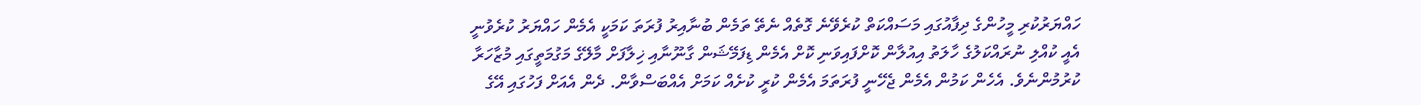ހައްޔަރުކުރި މީހުންގެ ދިފާއުގައި މަސައްކަތް ކުރެވޭނެ ގޮތެއް ނެތޭ ތަމެން ބުނާއިރު ފުރަތަ ކަމަކީ އެމެން ހައްޔަރު ކުރެވުނީ އެއީ ކުއްލި ނުރައްކަލުގެ ހާލަތު އިއުލާން ކޮށްފައިވަނި ކޮށް އެމެން ޑިފަމޭޝަން ގާނޫނާއި ޚިލާފަށް މާލޭގެ މަގުމަތީގައި މުޒާހަރާ ކުރުމުންނެވެ. އެހެން ކަމުން އެމެން ޖެހޭނީ ފުރަތަމަ އެމެން ކުރީ ކުށެއް ކަމަށް އެއްބަސްވާން. ދެން އެއަށް ފަހުގައި އޭގެ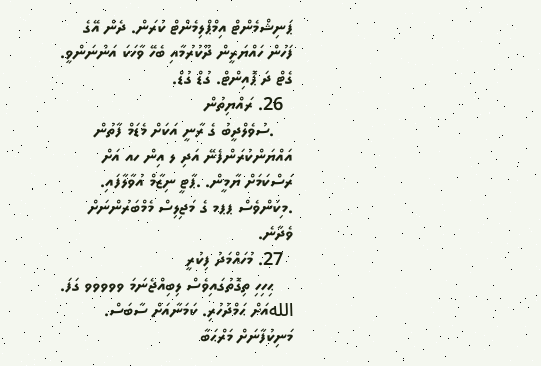ޕަނިޝްމެންޓް އިމްޕްލިމެންޓް ކުރަން. ދެން އޭގެ ފަހުން ހައްޔަރީން ދޫކުރުމާއި ބެހޭ ވާހަކަ އަންނަންވީ. ގެޓް ދަ ޕޮއިންޓް. ގުޑް ގުޑް.
  26. ރައްޔިތުން
    .ސުވެލްދީބު ގެ ރާނީ އަކަށް މެޑަމް ފާތުން އައްޔަންކުރަންފެނޭ އަދި ލ އިން ހއ އަށް ރަސްކަމަށް ޔާމީން. .ޕާޓީ ނިޒާމް އުވާލާފައި. .މިކަންވެސް ޕޕމ ގެ މަޖިލިސް މެމްބަރުންނަށް ވެދާނެ.
  27. މުހައްމަދު ފިކުރީ
    ޙިހިހި ތިގޮތުގައިވެސް ލިބިއްޖެނަމަ ވވވވވ ގަފަ. اللهއަށް ޙަމްދުހުރި. ކަމަނާއަށް ސާބަސް. މަނިކުފާނަށް މަރްޙަބާ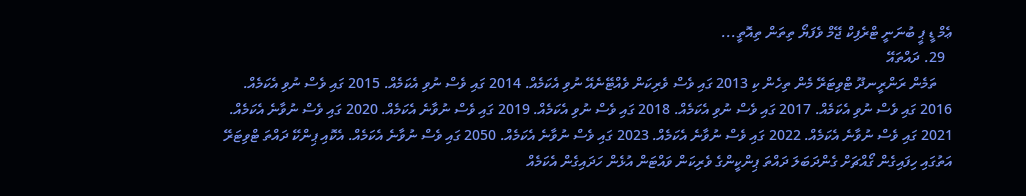ޢެމް ޑީ ޕީ ބުނަނީ ޓްރެފިކް ޖޭމް ވެފަޔޯ ތިތަން ތިއޮތީ...
  29. ދައްތައޭ
    ތަމެން ރަންރީނދޫ ޓްވިޓަރޭ މެން ތިހެން ކި 2013 ގައި ވެސް ވެރިކަން ވެއްޓޭނެއޭ ނުވި އެކަމެއް. 2014 ގައި ވެސް ނުވި އެކަމެއް. 2015 ގައި ވެސް ނުވި އެކަމެއް. 2016 ގައި ވެސް ނުވި އެކަމެއް. 2017 ގައި ވެސް ނުވި އެކަމެއް. 2018 ގައި ވެސް ނުވި އެކަމެއް. 2019 ގައި ވެސް ނުވާނެ އެކަމެއް. 2020 ގައި ވެސް ނުވާނެ އެކަމެއް. 2021 ގައި ވެސް ނުވާނެ އެކަމެއް. 2022 ގައި ވެސް ނުވާނެ އެކަމެއް. 2023 ގައި ވެސް ނުވާނެ އެކަމެއް. 2050 ގައި ވެސް ނުވާނެ އެކަމެއް. އެކޮއި ޕިންކޭ ދައްތަ ޓްވިޓަރޭ އަތުގައި ހިފައިގެން ގޯއްޗަށް ގެންދަބަލަ ދައްތަ ޕިންކީންގެ ވެރިކަން ވައްޓަން އުޅެން ހަދައިގެން އެކަމެއް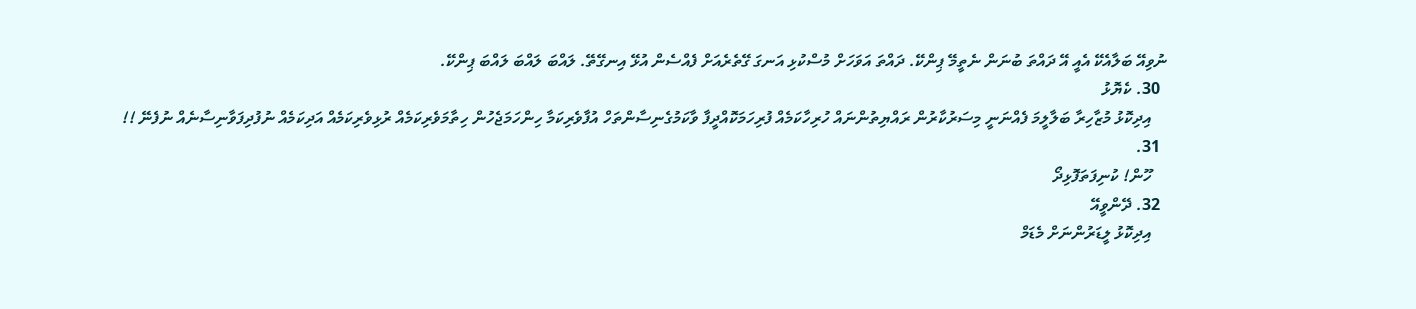ނުވިއޭ ބަލާއެކޭ އެއީ އޭ ދައްތަ ބުނަން ނެތީމޭ ޕިންކޭ. ދައްތަ އަވަހަށް މުސްކުޅި އަނގަ ގޭތެރެއަށް ފެއްސެން އުޅޭ އިނގޭތޭ. ލައްބަ ލައްބަ ލައްބަ ޕިންކޭ.
  30. ކެޔޮޅު
    އިދިކޮޅު މުޒާހިރާ ބަލާލީމަ ފެއްނަނީ މިސަރުކާރުން ރައްޔިތުންނައް ހުރިހާކަމެއް ފުރިހަމަކޮއްދީފާ ވާކަމުގެނިސާންތަހް އުފާވެރިކަމާ ހިންހަމަޖެހުން ހިތާމަވެރިކަމެއް ރުޅިވެރިކަމެއް އަދިކަމެއް ނުފުދިފަވާނިސާނެއް ނުފެނޭ !!
  31.
    ހޫން! ކުނިފަތަފޮޅިދޯ
  32. ދޭންވީއޭ
    އިދިކޮޅު ލީޑަރުންނަށް މެޑަމް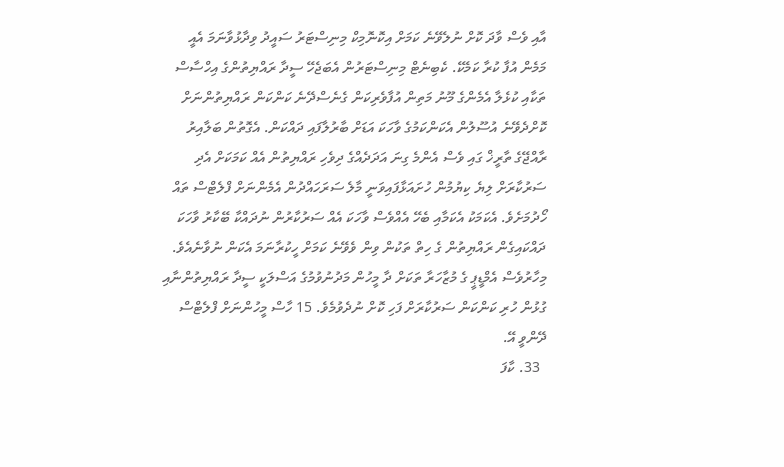އާއި ވެސް ވާދަ ކޮށް ނުލެވޭނެ ކަމަށް އިކޮނޮމިކް މިނިސްޓަރު ސައީދު ވިދާޅުވާނަމަ އެއީ މަމެން އުފާ ކުރާ ކަމެކޭ. ކެބިނެޓް މިނިސްޓަރުން އެބަޖެހޭ ސީދާ ރައްޔިތުންގެ އިހްސާސް ތަކާއި ކުޅެލާ އެމެންގެ މޫނު މަތިން އުފާވެރިކަން ގެނެސްދޭނެ ކަންކަން ރައްޔިތުންނަށް ކޮށްދެވޭނެ އުސޫލުން އެކަންކަމުގެ ވާހަކަ އަޑަށް ބާރުލާފައި ދައްކަން. އެގޮތުން ބަލާއިރު ރާއްޖޭގެ ތާރީޚް ގައި ވެސް އެންމެ ގިނަ އަދަދެއްގެ ދިވެހި ރައްޔިތުން އެއް ކަމަކަށް އެދި ސަރުކާރަށް ލިޔެ ކިޔުމުން ހުށައަޅާފައިވަނީ މާލެ ސަރަހައްދުން އެމެންނަށް ފްލެޓްސް ތައް ހޯދުމަށެވެ. އެކަމަކު އެކަމާއި ބެހޭ އެއްވެސް ވާހަކަ އެއް ސަރުކާރުން ނުދައްކާ ބޭކާރު ވާހަކަ ދައްކައިގެން ރައްޔިތުން ގެ ހިތް ތަކުން ވިން ވެވޭނެ ކަމަށް ހީކުރާނަމަ އެކަން ނުވާނެއެވެ. މިހާރުވެސް އެމްޑީޕީ ގެ މުޒާހަރާ ތަކަށް ދާ މީހުން މަދުނުވުމުގެ އަސްލަކީ ސީދާ ރައްޔިތުންނާއި ގުޅުން ހުރި ކަންކަން ސަރުކާރަށް ފަހި ކޮށް ނުދެވުމެވެ. 15 ހާސް މީހުންނަށް ފްލެޓްސް ދޭންވީ އޭ.
  33. ކާފަ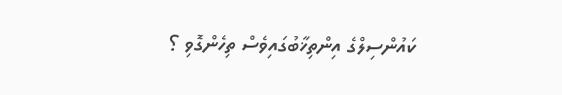ކައުންސިލްގެ އިންތިޚާބުގައިވެސް ތިހެންގޮވި ؟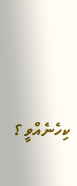ކިހެނެއްވީ ؟